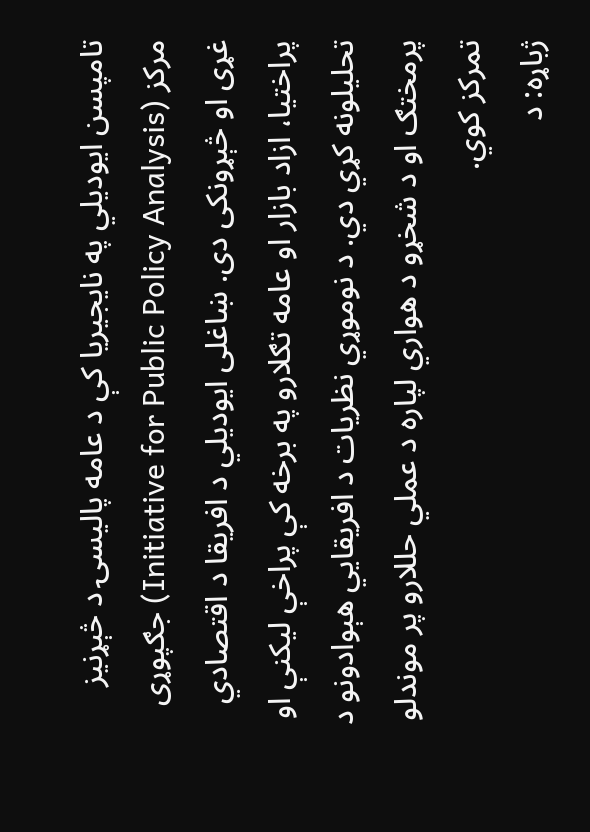تامپسن ایودیلي په نایجیریا کې د عامه پالیسۍ د څېړنیز مرکز (Initiative for Public Policy Analysis) جګپوړی غړی او څېړونکی دی. ښاغلی ایودیلي د افریقا د اقتصادي پراختیا، ازاد بازار او عامه تګلارو په برخه کې پراخې لیکنې او تحلیلونه کړي دي. د نوموړي نظریات د افریقایي هېوادونو د پرمختګ او د شخړو د هواري لپاره د عملي حللارو پر موندلو تمرکز کوي.
ژباړه: د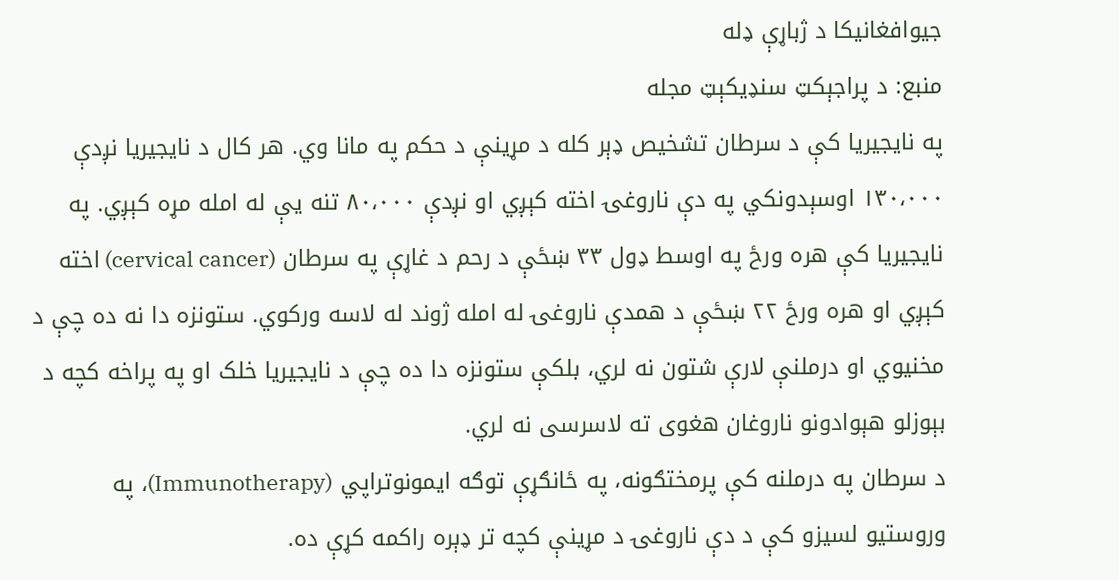جیوافغانیکا د ژباړې ډله
منبع: د پراجېکټ سنډیکېټ مجله
په نایجیریا کې د سرطان تشخیص ډېر کله د مړینې د حکم په مانا وي. هر کال د نایجیریا نږدې ۱۳۰،۰۰۰ اوسېدونکي په دې ناروغۍ اخته کېږي او نږدې ۸۰،۰۰۰ تنه یې له امله مړه کېږي. په نایجیریا کې هره ورځ په اوسط ډول ۳۳ ښځې د رحم د غاړې په سرطان (cervical cancer) اخته کېږي او هره ورځ ۲۲ ښځې د همدې ناروغۍ له امله ژوند له لاسه ورکوي. ستونزه دا نه ده چې د مخنیوي او درملنې لارې شتون نه لري، بلکې ستونزه دا ده چې د نایجیریا خلک او په پراخه کچه د بېوزلو هېوادونو ناروغان هغوی ته لاسرسی نه لري.
د سرطان په درملنه کې پرمختګونه، په ځانګړې توګه ایمونوتراپي (Immunotherapy)، په وروستیو لسیزو کې د دې ناروغۍ د مړینې کچه تر ډېره راکمه کړې ده.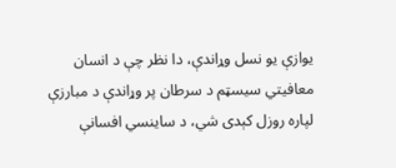یوازې یو نسل وړاندې، دا نظر چې د انسان معافیتي سیسټم د سرطان پر وړاندې د مبارزې لپاره روزل کېدی شي، د ساینسي افسانې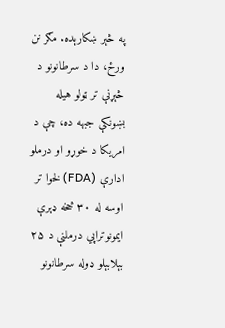په څېر ښکارېده. مګر نن ورځ، دا د سرطانونو د څېړنې تر ټولو هیله بښونکې جبهه ده، چې د امریکا د خوړو او درملو ادارې (FDA) لخوا تر اوسه له ۳۰ څخه ډېرې ایمونوتراپي درملنې د ۲۵ بېلابېلو ډوله سرطانونو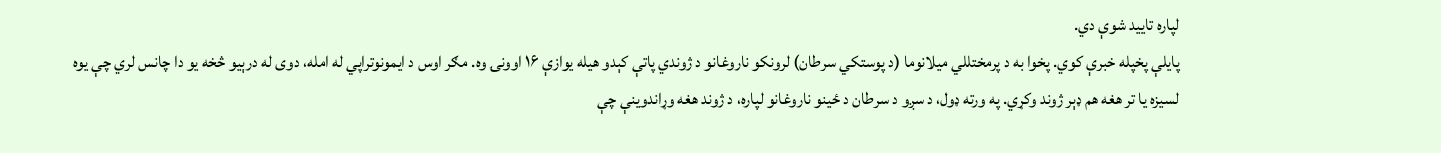لپاره تایید شوې دي.
پایلې پخپله خبرې کوي. پخوا به د پرمختللي میلانوما (د پوستکي سرطان) لرونکو ناروغانو د ژوندي پاتې کېدو هیله یوازې ۱۶ اوونۍ وه. مګر اوس د ایمونوتراپي له امله، دوی له درېیو څخه یو دا چانس لري چې یوه لسیزه یا تر هغه هم ډېر ژوند وکړي. په ورته ډول، د سږو د سرطان د ځینو ناروغانو لپاره، د ژوند هغه وړاندوینې چې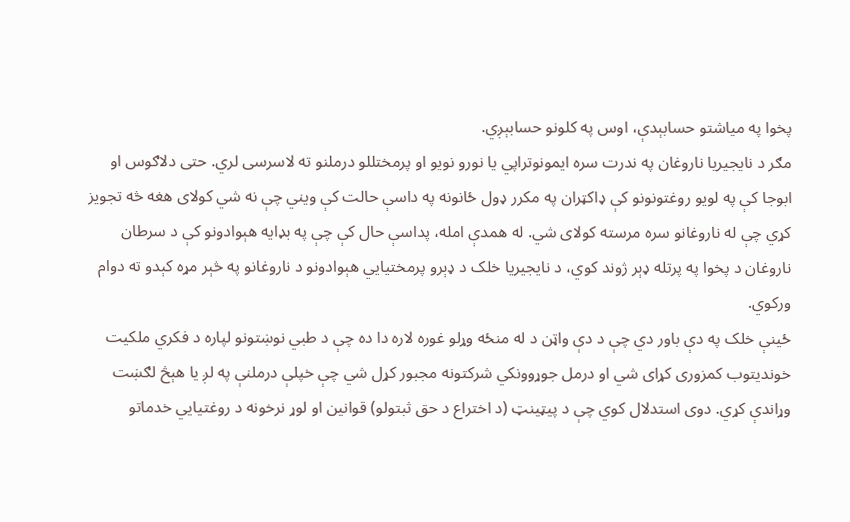پخوا په میاشتو حسابېدې، اوس په کلونو حسابېږي.
مګر د نایجیریا ناروغان په ندرت سره ایمونوتراپي یا نورو نویو او پرمختللو درملنو ته لاسرسی لري. حتی دلاګوس او ابوجا کې په لویو روغتونونو کې ډاکټران په مکرر ډول ځانونه په داسې حالت کې ویني چې نه شي کولای هغه څه تجویز کړي چې له ناروغانو سره مرسته کولای شي. له همدې امله، پداسې حال کې چې په بډایه هېوادونو کې د سرطان ناروغان د پخوا په پرتله ډېر ژوند کوي، د نایجیریا خلک د ډېرو پرمختیایي هېوادونو د ناروغانو په څېر مړه کېدو ته دوام ورکوي.
ځینې خلک په دې باور دي چې د دې واټن د له منځه وړلو غوره لاره دا ده چې د طبي نوښتونو لپاره د فکري ملکیت خوندیتوب کمزوری کړای شي او درمل جوړوونکي شرکتونه مجبور کړل شي چې خپلې درملنې په لږ یا هېڅ لګښت وړاندې کړي. دوی استدلال کوي چې د پیټینټ (د اختراع د حق ثبتولو) قوانین او لوړ نرخونه د روغتیایي خدماتو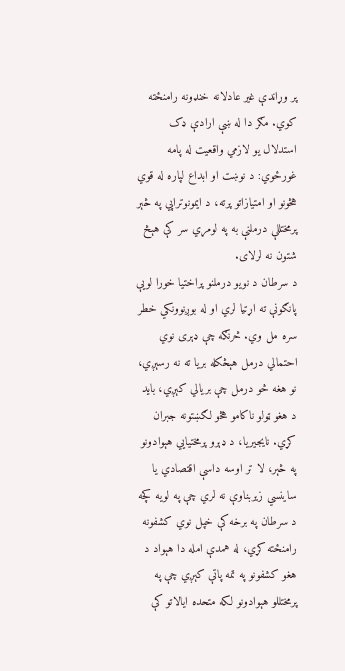پر وړاندې غیر عادلانه خنډونه رامنځته کوي. مګر دا له ښې ارادې ډک استدلال یو لازمي واقعیت له پامه غورځوي: د نوښت او ابداع لپاره له قوي هڅونو او امتیازاتو پرته، د ایمونوتراپي په څېر پرمختللې درملنې به په لومړي سر کې هېڅ شتون نه لرلای.
د سرطان د نویو درملنو پراختیا خورا لویې پانګونې ته اړتیا لري او له بوږنوونکي خطر سره مل وي. څرنګه چې ډېری نوي احتمالي درمل هېڅکله بریا ته نه رسېږي، نو هغه څو درمل چې بریالي کېږي، باید د هغو ټولو ناکامو هڅو لګښتونه جبران کړي. نایجیریا، د ډېرو پرمختیایي هېوادونو په څېر، لا تر اوسه داسې اقتصادي یا ساینسي زیربناوې نه لري چې په لویه کچه د سرطان په برخه کې خپل نوي کشفونه رامنځته کړي، له همدې امله دا هېواد د هغو کشفونو په تمه پاتې کېږي چې په پرمختللو هېوادونو لکه متحده ایالاتو کې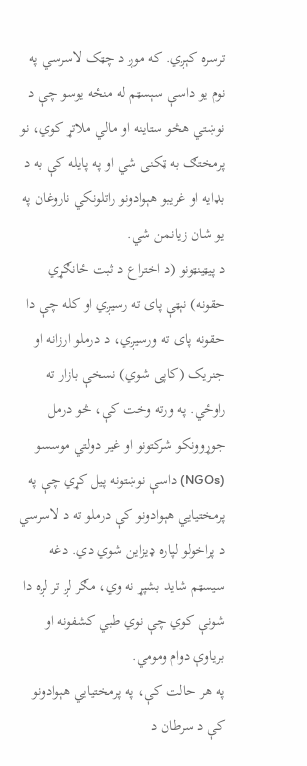ترسره کېږي. که موږ د چټک لاسرسي په نوم یو داسې سېسټم له منځه یوسو چې د نوښتي هڅو ستاینه او مالي ملاتړ کوي، نو پرمختګ به ټکنی شي او په پایله کې به د بډایه او غریبو هېوادونو راتلونکي ناروغان په یو شان زیانمن شي.
د پیټینټونو (د اختراع د ثبت ځانګړي حقونه) نېټې پای ته رسیږي او کله چې دا حقونه پای ته ورسیږي، د درملو ارزانه او جنریک (کاپی شوي) نسخې بازار ته راوځي. په ورته وخت کې، څو درمل جوړوونکو شرکتونو او غیر دولتي موسسو (NGOs) داسې نوښتونه پیل کړي چې په پرمختیایي هېوادونو کې درملو ته د لاسرسي د پراخولو لپاره ډیزاین شوي دي. دغه سیسټم شاید بشپړ نه وي، مګر لږ تر لږه دا شونې کوي چې نوي طبي کشفونه او بریاوې دوام ومومي.
په هر حالت کې، په پرمختیایي هېوادونو کې د سرطان د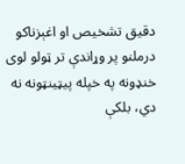دقیق تشخیص او اغېزناکو درملنو پر وړاندې تر ټولو لوی خنډونه په خپله پیټینټونه نه دي، بلکې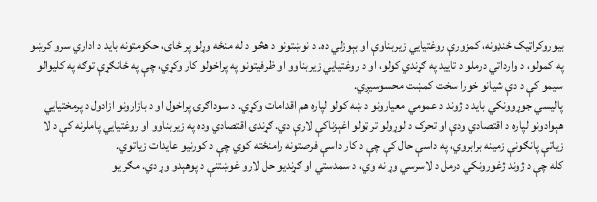بیوروکراټیک ځنډونه، کمزورې روغتیایي زیربناوې او بېوزلي ده. د نوښتونو د هڅو د له منځه وړلو پر ځای، حکومتونه باید د اداري سرو کرښو په کمولو، د وارداتي درملو د تایید په ګړندي کولو، او د روغتیایي زیربناوو او ظرفیتونو په پراخولو کار وکړي، چې په ځانګړې توګه په کلیوالو سیمو کې د دې شیانو خورا سخت کمښت محسوسیږي.
پالیسي جوړوونکي باید د ژوند د عمومي معیارونو د ښه کولو لپاره هم اقدامات وکړي. د سوداګرۍ پراخول او د بازارونو ازادول د پرمختیایي هېوادونو لپاره د اقتصادي ودې او تحرک د لوړولو تر ټولو اغېزناکې لارې دي. ګړندۍ اقتصادي وده په زیربناوو او روغتیایي پاملرنه کې د لا زیاتې پانګونې زمینه برابروي، په داسې حال کې چې د کار داسې فرصتونه رامنځته کوي چې د کورنیو عایدات زیاتوي.
کله چې د ژوند ژغورونکي درمل د لاسرسي وړ نه وي، د سمدستي او ګړندیو حل لارو غوښتنې د پوهېدو وړ دي. مګر یو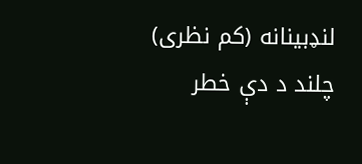لنډبینانه (کم نظری) چلند د دې خطر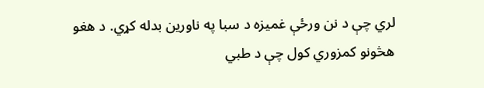لري چې د نن ورځې غمیزه د سبا په ناورین بدله کړي. د هغو هڅونو کمزوري کول چې د طبي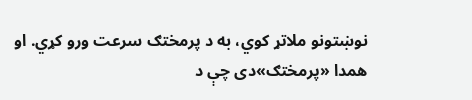نوښتونو ملاتړ کوي، به د پرمختګ سرعت ورو کړي. او همدا «پرمختګ»دی چې د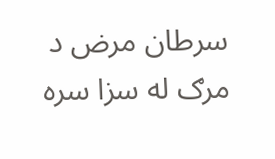سرطان مرض د مرګ له سزا سره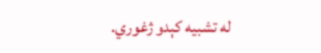له تشبیه کېدو ژغوري.